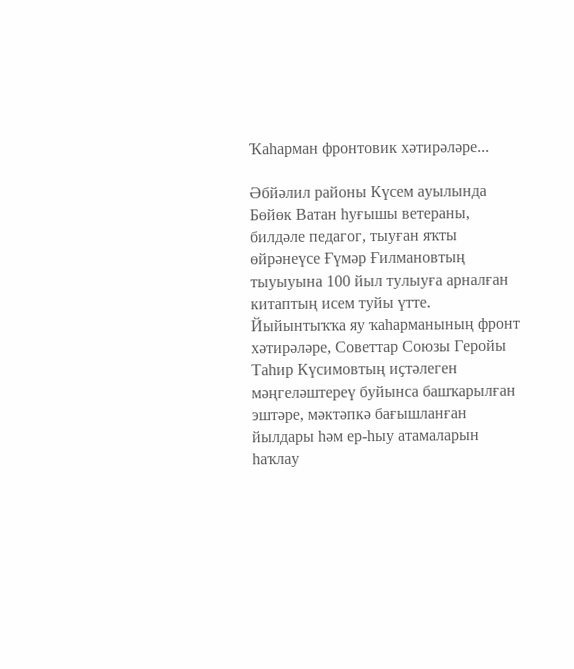Ҡаһарман фронтовик хәтирәләре...

Әбйәлил районы Күсем ауылында Бөйөк Ватан һуғышы ветераны, билдәле педагог, тыуған яҡты өйрәнеүсе Ғүмәр Ғилмановтың тыуыуына 100 йыл тулыуға арналған китаптың исем туйы үтте. Йыйынтыҡҡа яу ҡаһарманының фронт хәтирәләре, Советтар Союзы Геройы Таһир Күсимовтың иҫтәлеген мәңгеләштереү буйынса башҡарылған эштәре, мәктәпкә бағышланған йылдары һәм ер-һыу атамаларын һаҡлау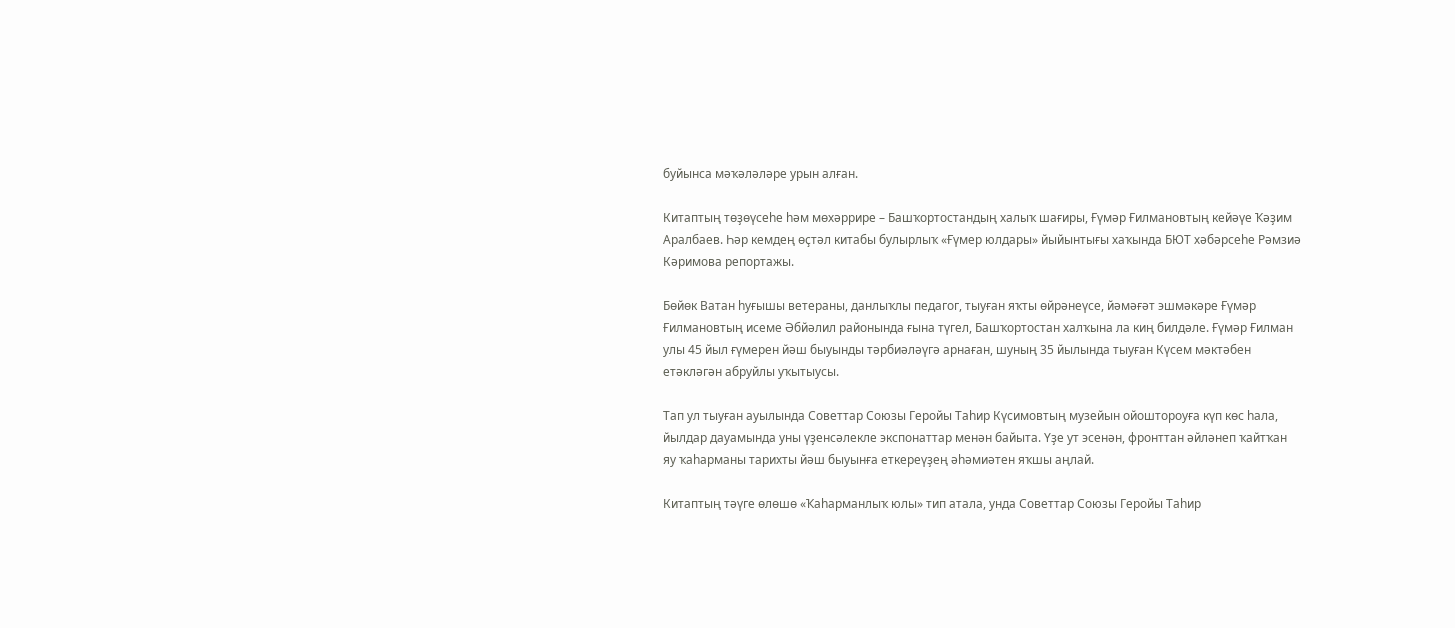буйынса мәҡәләләре урын алған.

Китаптың төҙөүсеһе һәм мөхәррире – Башҡортостандың халыҡ шағиры, Ғүмәр Ғилмановтың кейәүе Ҡәҙим Аралбаев. Һәр кемдең өҫтәл китабы булырлыҡ «Ғүмер юлдары» йыйынтығы хаҡында БЮТ хәбәрсеһе Рәмзиә Кәримова репортажы.

Бөйөк Ватан һуғышы ветераны, данлыҡлы педагог, тыуған яҡты өйрәнеүсе, йәмәғәт эшмәкәре Ғүмәр Ғилмановтың исеме Әбйәлил районында ғына түгел, Башҡортостан халҡына ла киң билдәле. Ғүмәр Ғилман улы 45 йыл ғүмерен йәш быуынды тәрбиәләүгә арнаған, шуның 35 йылында тыуған Күсем мәктәбен етәкләгән абруйлы уҡытыусы.

Тап ул тыуған ауылында Советтар Союзы Геройы Таһир Күсимовтың музейын ойоштороуға күп көс һала, йылдар дауамында уны үҙенсәлекле экспонаттар менән байыта. Үҙе ут эсенән, фронттан әйләнеп ҡайтҡан яу ҡаһарманы тарихты йәш быуынға еткереүҙең әһәмиәтен яҡшы аңлай.

Китаптың тәүге өлөшө «Ҡаһарманлыҡ юлы» тип атала, унда Советтар Союзы Геройы Таһир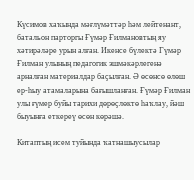Күсимов хаҡында мәғлүмәттәр һәм лейтенант, батальон парторгы Ғүмәр Ғилмановтың яу хәтирәләре урын алған. Икенсе бүлектә Гүмәр Ғилман улының педагогик эшмәкәрлегенә арналған материалдар баҫылған. Ә өсөнсө өлөш ер-һыу атамаларына бағышланған. Ғүмәр Ғилман улы ғүмер буйы тарихи дөрөҫлөктө һаҡлау, йәш быуынға еткереү өсөн көрәшә.

Китаптың исем туйында ҡатнашыусылар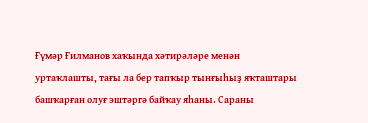Ғүмәр Ғилманов хаҡында хәтирәләре менән уртаҡлашты, тағы ла бер тапҡыр тынғыһыҙ яҡташтары башҡарған олуғ эштәргә байҡау яһаны. Сараны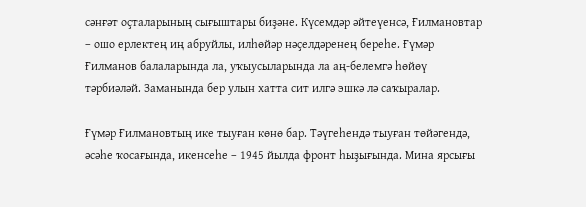сәнғәт оҫталарының сығыштары биҙәне. Күсемдәр әйтеүенсә, Ғилмановтар – ошо ерлектең иң абруйлы, илһөйәр нәҫелдәренең береһе. Ғүмәр Ғилманов балаларында ла, уҡыусыларында ла аң-белемгә һөйөү тәрбиәләй. Заманында бер улын хатта сит илгә эшкә лә саҡыралар.

Ғүмәр Ғилмановтың ике тыуған көнө бар. Тәүгеһендә тыуған төйәгендә, әсәһе ҡосағында, икенсеһе – 1945 йылда фронт һыҙығында. Мина ярсығы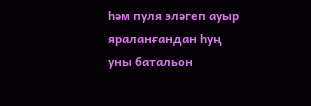һәм пуля эләгеп ауыр яраланғандан һуң уны батальон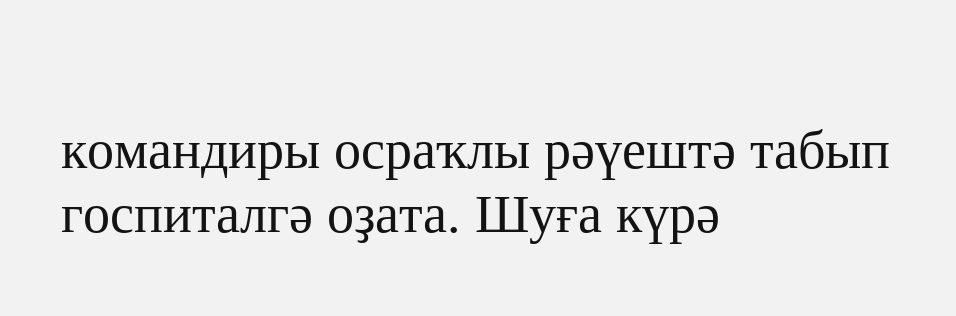командиры осраҡлы рәүештә табып госпиталгә оҙата. Шуға күрә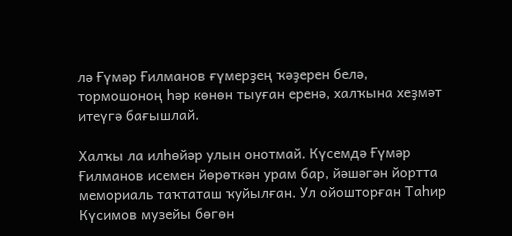лә Ғүмәр Ғилманов ғүмерҙең ҡәҙерен белә, тормошоноң һәр көнөн тыуған еренә, халҡына хеҙмәт итеүгә бағышлай.

Халҡы ла илһөйәр улын онотмай. Күсемдә Ғүмәр Ғилманов исемен йөрөткән урам бар, йәшәгән йортта мемориаль таҡтаташ ҡуйылған. Ул ойошторған Таһир Күсимов музейы бөгөн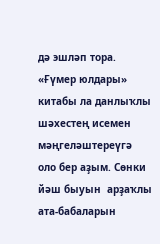дә эшләп тора. «Ғүмер юлдары» китабы ла данлыҡлы шәхестең исемен мәңгеләштереүгә оло бер аҙым. Сөнки йәш быуын  арҙаҡлы ата-бабаларын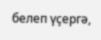белеп үҫергә,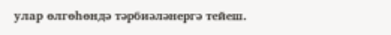улар өлгөһөндә тәрбиәләнергә тейеш.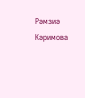Рәмзиә Кәримова